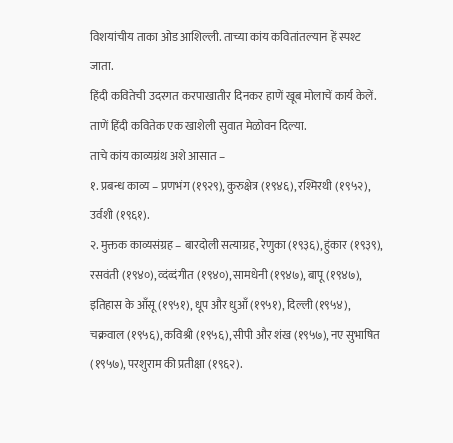विशयांचीय ताका ओड आशिल्ली. ताच्या कांय कवितांतल्यान हें स्पश्ट जाता.
हिंदी कवितेची उदरगत करपाखातीर दिनकर हाणें खूब मोलाचें कार्य केलें. ताणें हिंदी कवितेक एक खाशेली सुवात मेळोवन दिल्या.
ताचे कांय काव्यग्रंथ अशे आसात –
१. प्रबन्ध काव्य – प्रणभंग (१९२९), कुरुक्षेत्र (१९४६), रश्मिरथी (१९५२), उर्वशी (१९६१).
२. मुक्तक काव्यसंग्रह – बारदोली सत्याग्रह, रेणुका (१९३६), हुंकार (१९३९), रसवंती (१९४०), व्दंव्दंगीत (१९४०), सामधेनी (१९४७), बापू (१९४७), इतिहास के आँसू (१९५१), धूप और धुआँ (१९५१), दिल्ली (१९५४), चक्रवाल (१९५६), कविश्री (१९५६), सीपी और शंख (१९५७), नए सुभाषित (१९५७), परशुराम की प्रतीक्षा (१९६२).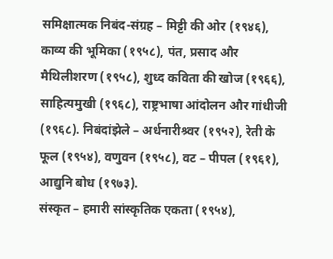समिक्षात्मक निबंद-संग्रह – मिट्टी की ओर (१९४६), काव्य की भूमिका (१९५८), पंत, प्रसाद और मैथिलीशरण (१९५८), शुध्द कविता की खोज (१९६६), साहित्यमुखी (१९६८), राष्ट्रभाषा आंदोलन और गांधीजी (१९६८). निबंदांझेले – अर्धनारीश्र्वर (१९५२), रेती के फूल (१९५४), वणुवन (१९५८), वट – पीपल (१९६१), आद्युनि बोध (१९७३).
संस्कृत – हमारी सांस्कृतिक एकता (१९५४),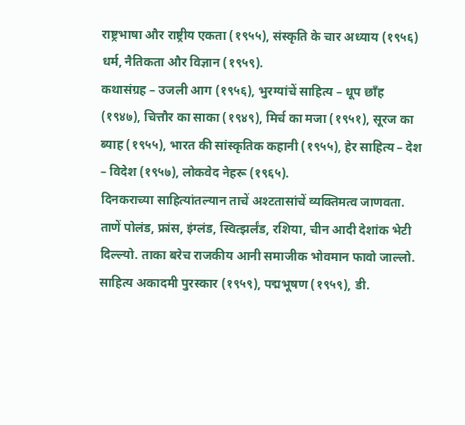राष्ट्रभाषा और राष्ट्रीय एकता (१९५५), संस्कृति के चार अध्याय (१९५६) धर्म, नैतिकता और विज्ञान (१९५९).
कथासंग्रह – उजली आग (१९५६), भुरग्यांचें साहित्य – धूप छाँह (१९४७), चित्तौर का साका (१९४९), मिर्च का मजा (१९५१), सूरज का ब्याह (१९५५), भारत की सांस्कृतिक कहानी (१९५५), हेर साहित्य – देश – विदेश (१९५७), लोकवेद नेहरू (१९६५).
दिनकराच्या साहित्यांतल्यान ताचें अश्टतासांचें व्यक्तिमत्व जाणवता. ताणें पोलंड, फ्रांस, इंग्लंड, स्वित्झर्लंड, रशिया, चीन आदी देशांक भेटी दिल्ल्यो. ताका बरेच राजकीय आनी समाजीक भोवमान फावो जाल्लो. साहित्य अकादमी पुरस्कार (१९५९), पद्मभूषण (१९५९), डी.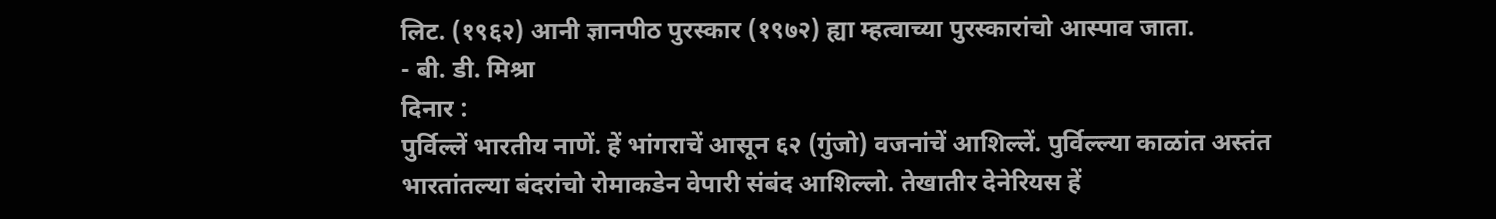लिट. (१९६२) आनी ज्ञानपीठ पुरस्कार (१९७२) ह्या म्हत्वाच्या पुरस्कारांचो आस्पाव जाता.
- बी. डी. मिश्रा
दिनार :
पुर्विल्लें भारतीय नाणें. हें भांगराचें आसून ६२ (गुंजो) वजनांचें आशिल्लें. पुर्विल्ल्या काळांत अस्तंत भारतांतल्या बंदरांचो रोमाकडेन वेपारी संबंद आशिल्लो. तेखातीर देनेरियस हें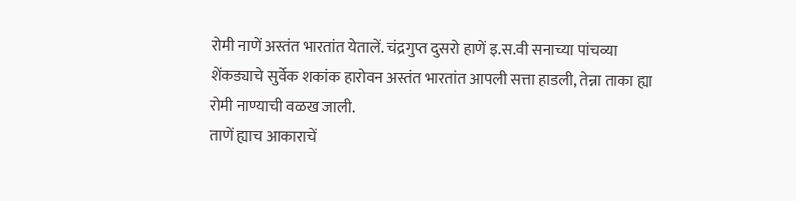रोमी नाणें अस्तंत भारतांत येतालें. चंद्रगुप्त दुसरो हाणें इ.स.वी सनाच्या पांचव्या शेंकड्याचे सुर्वेक शकांक हारोवन अस्तंत भारतांत आपली सत्ता हाडली, तेन्ना ताका ह्या रोमी नाण्याची वळख जाली.
ताणें ह्याच आकाराचें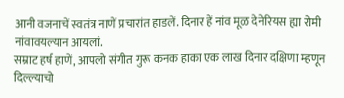आनी वजनाचें स्वतंत्र नाणें प्रचारांत हाडलें. दिनार हें नांव मूळ देनेरियस ह्या रोमी नांवावयल्यान आयलां.
सम्राट हर्ष हाणें, आपलो संगीत गुरू कनक हाका एक लाख दिनार दक्षिणा म्हणून दिल्ल्याचो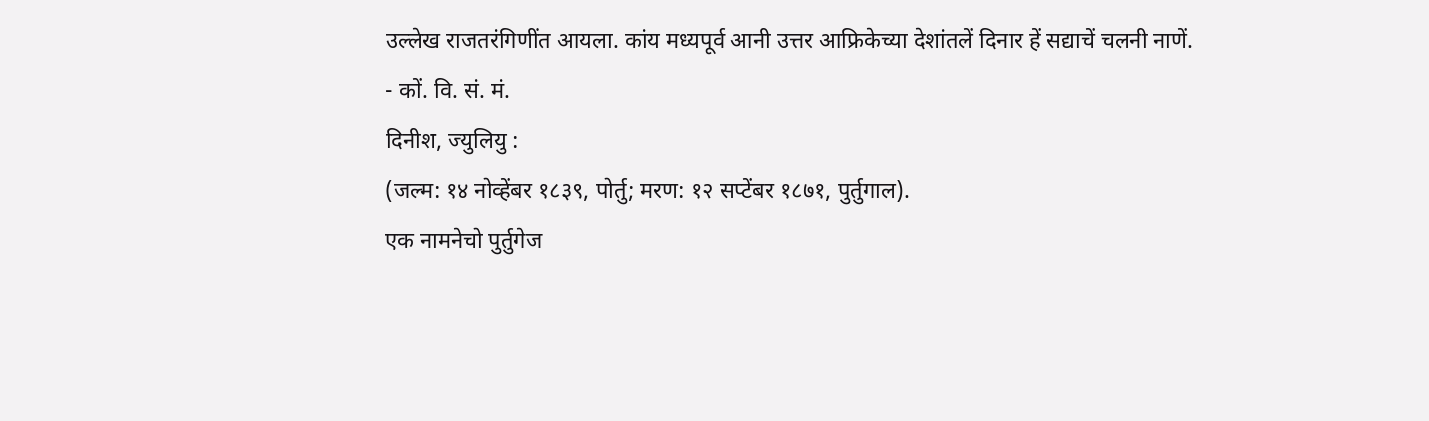उल्लेख राजतरंगिणींत आयला. कांय मध्यपूर्व आनी उत्तर आफ्रिकेच्या देशांतलें दिनार हें सद्याचें चलनी नाणें.
- कों. वि. सं. मं.
दिनीश, ज्युलियु :
(जल्म: १४ नोव्हेंबर १८३९, पोर्तु; मरण: १२ सप्टेंबर १८७१, पुर्तुगाल).
एक नामनेचो पुर्तुगेज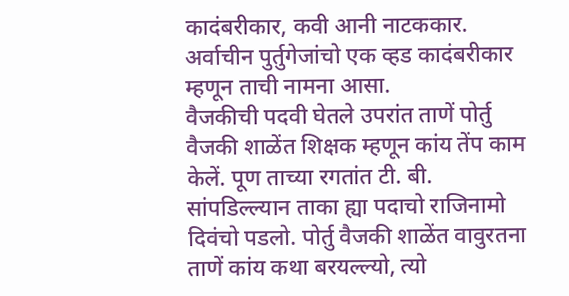कादंबरीकार, कवी आनी नाटककार. अर्वाचीन पुर्तुगेजांचो एक व्हड कादंबरीकार म्हणून ताची नामना आसा.
वैजकीची पदवी घेतले उपरांत ताणें पोर्तु वैजकी शाळेंत शिक्षक म्हणून कांय तेंप काम केलें. पूण ताच्या रगतांत टी. बी. सांपडिल्ल्यान ताका ह्या पदाचो राजिनामो दिवंचो पडलो. पोर्तु वैजकी शाळेंत वावुरतना ताणें कांय कथा बरयल्ल्यो, त्यो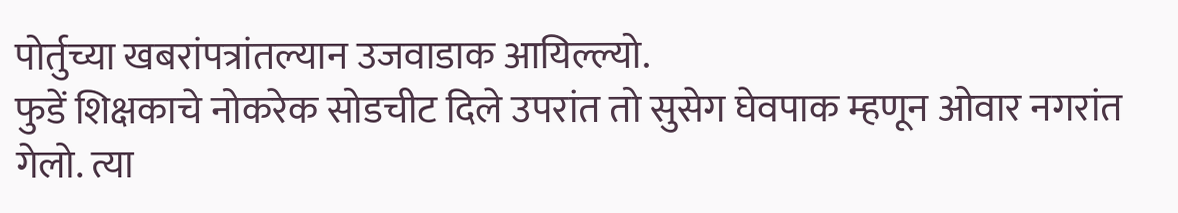पोर्तुच्या खबरांपत्रांतल्यान उजवाडाक आयिल्ल्यो.
फुडें शिक्षकाचे नोकरेक सोडचीट दिले उपरांत तो सुसेग घेवपाक म्हणून ओवार नगरांत गेलो. त्या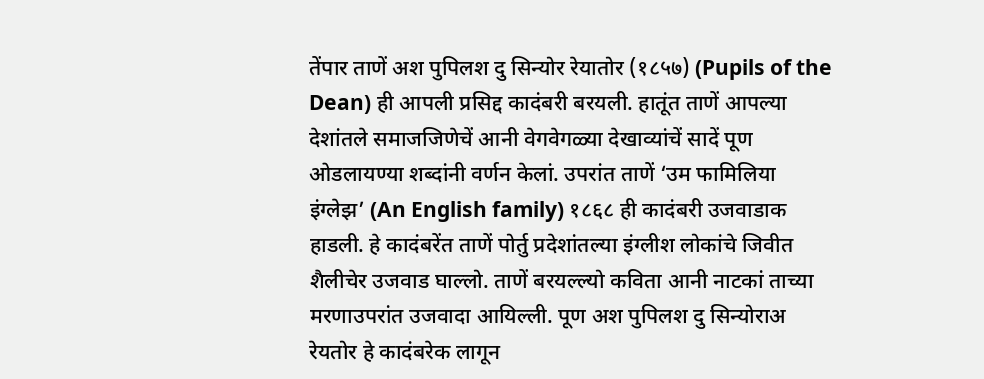तेंपार ताणें अश पुपिलश दु सिन्योर रेयातोर (१८५७) (Pupils of the Dean) ही आपली प्रसिद्द कादंबरी बरयली. हातूंत ताणें आपल्या देशांतले समाजजिणेचें आनी वेगवेगळ्या देखाव्यांचें सादें पूण ओडलायण्या शब्दांनी वर्णन केलां. उपरांत ताणें ‘उम फामिलिया इंग्लेझ’ (An English family) १८६८ ही कादंबरी उजवाडाक हाडली. हे कादंबरेंत ताणें पोर्तु प्रदेशांतल्या इंग्लीश लोकांचे जिवीत शैलीचेर उजवाड घाल्लो. ताणें बरयल्ल्यो कविता आनी नाटकां ताच्या मरणाउपरांत उजवादा आयिल्ली. पूण अश पुपिलश दु सिन्योराअ रेयतोर हे कादंबरेक लागून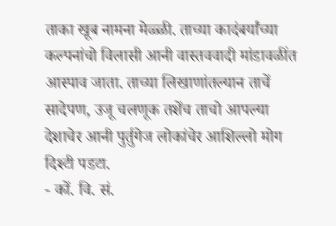ताका खूब नामना मेळ्ळी. ताच्या कादंबर्यांच्या कल्पनांचो विलासी आनी वास्तववादी मांडावळींत आस्पाव जाता. ताच्या लिखाणांतल्यान ताचें सादेपण, उजू चलणूक तशेंच ताचो आपल्या देशाचेर आनी पुर्तुगेज लोकांचेर आशिल्लो मोग दिश्टी पडटा.
- कों. वि. सं.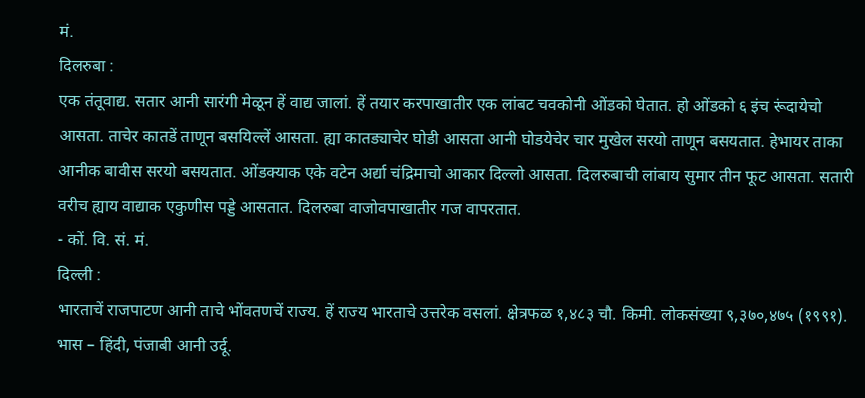मं.
दिलरुबा :
एक तंतूवाद्य. सतार आनी सारंगी मेळून हें वाद्य जालां. हें तयार करपाखातीर एक लांबट चवकोनी ओंडको घेतात. हो ओंडको ६ इंच रूंदायेचो आसता. ताचेर कातडें ताणून बसयिल्लें आसता. ह्या कातड्याचेर घोडी आसता आनी घोडयेचेर चार मुखेल सरयो ताणून बसयतात. हेभायर ताका आनीक बावीस सरयो बसयतात. ओंडक्याक एके वटेन अर्द्या चंद्रिमाचो आकार दिल्लो आसता. दिलरुबाची लांबाय सुमार तीन फूट आसता. सतारी वरीच ह्याय वाद्याक एकुणीस पड्डे आसतात. दिलरुबा वाजोवपाखातीर गज वापरतात.
- कों. वि. सं. मं.
दिल्ली :
भारताचें राजपाटण आनी ताचे भोंवतणचें राज्य. हें राज्य भारताचे उत्तरेक वसलां. क्षेत्रफळ १,४८३ चौ. किमी. लोकसंख्या ९,३७०,४७५ (१९९१). भास – हिंदी, पंजाबी आनी उर्दू.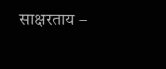साक्षरताय –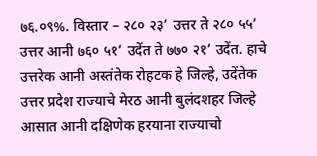७६.०९%. विस्तार – २८० २३’ उत्तर ते २८० ५५’ उत्तर आनी ७६० ५१’ उदेंत ते ७७० २१’ उदेंत. हाचे उत्तरेक आनी अस्तंतेक रोहटक हे जिल्हे, उदेंतेक उत्तर प्रदेश राज्याचे मेरठ आनी बुलंदशहर जिल्हे आसात आनी दक्षिणेक हरयाना राज्याचो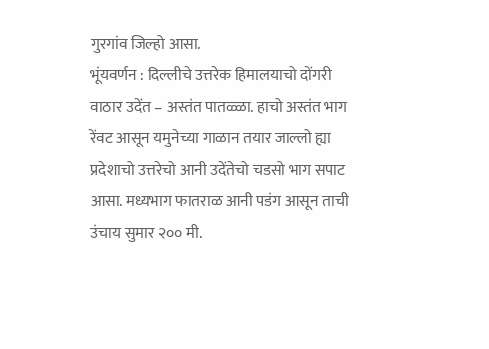गुरगांव जिल्हो आसा.
भूंयवर्णन : दिल्लीचे उत्तरेक हिमालयाचो दोंगरी वाठार उदेंत – अस्तंत पातळ्ळा. हाचो अस्तंत भाग रेंवट आसून यमुनेच्या गाळान तयार जाल्लो ह्या प्रदेशाचो उत्तरेचो आनी उदेंतेचो चडसो भाग सपाट आसा. मध्यभाग फातराळ आनी पडंग आसून ताची उंचाय सुमार २०० मी.